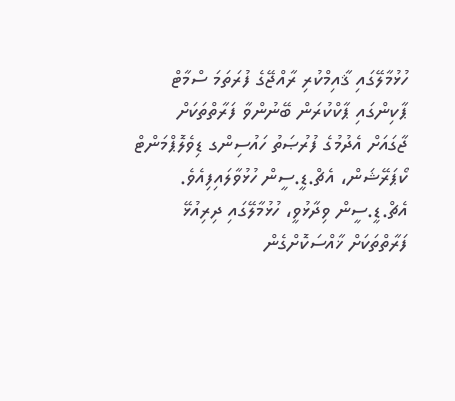ހުޅުމާލޭގައި ޤާއިމްކުރި ރާއްޖޭގެ ފުރަތަމަ ސްމާޓް ޕާކިންގައި ޕާކްކުރަން ބޭނުންވާ ފަރާތްތަކަށް ޖާގައަށް އެދުމުގެ ފުރުޞަތު ހައުސިންގ ޑިވެލޮޕްމަންޓް ކޯޕަރޭޝަން، އެޗް.ޑީ.ސީން ހުޅުވާލައިފިއެވެ.
އެޗް.ޑީ.ސީން ވިދާޅުވީ، ހުޅުމާލޭގައި ދިރިއުޅޭ ފަރާތްތަކަށް ޚާއްސަކޮށްގެން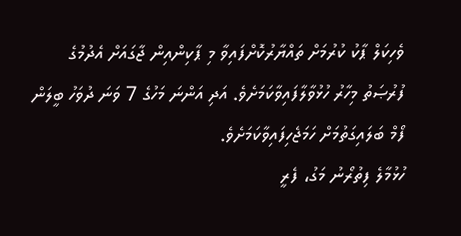ވެހިކަލް ޕާކު ކުރުމަށް ތައްޔާރުކޮށްފައިވާ މި ޕާކިންއިން ޖާގައަށް އެދުމުގެ ފުރުޞަތު މިހާރު ހުޅުވާލާފައިވާކަމަށެވެ. އަދި އަންނަ މަހުގެ 7 ވަނަ ދުވަހު ބީލަން ފޯމް ބަލައިގަތުމަށް ހަމަޖެހިފައިވާކަމަށެވެ.
ހުޅުމާލެ ފިތުރޯނު މަގު، ފެރީ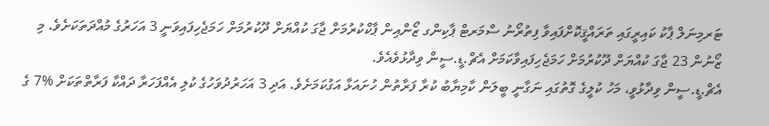ޓަރމިނަލް ޕާކު ކައިރީގައި ތަރައްޤީކޮށްފައިވާ ފިތުރޯނު ސްމަރޓް ޕާކިންގ ޒޯންއިން ޕާކްކުރުމަށް ޖާގަ ކުއްޔަށް ދޫކުރުމަށް ހަމަޖެހިފައިވަނީ 3 އަހަރުގެ މުއްދަތަކަށެވެ. މި ޒޯނުން 23 ޖާގަ ކުއްޔަށް ދޫކުރުމަށް ހަމަޖެހިފައިވާކަމަށް އެޗް.ޑީ.ސީން ވިދާޅުވެއެވެ.
އެޗް.ޑީ.ސީން ވިދާޅުވީ، މަހު ކުލީގެ ގޮތުގައި ނަގާނީ ބީލަން ކާމިޔާބު ކުރާ ފަރާތުން ހުށައަޅާ އަގުކަމަށެވެ. އަދި 3 އަހަރުދުވަހުގެ ކުލި އެއްފަހަރާ ދައްކާ ފަރާތްތަކަށް %7 ގެ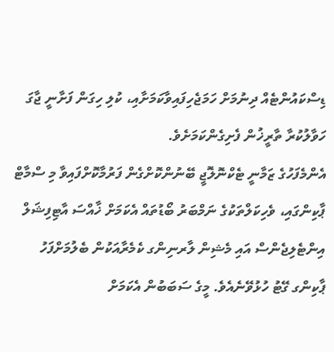ޑިސްކައުންޓެއް ދިނުމަށް ހަމަޖެހިފައިވާކަމަށާއި، ކުލި ހިގަން ފަށާނީ ޖާގަ ހަވާލުކުރާ ތާރީޚުން ފެށިގެންކަމަށެވެ.
އެންމެފަހުގެ ޒަމާނީ ޓެކްނޮލޮޖީ ބޭނުންކޮށްގެން ފަރުމާކޮށްފައިވާ މި ސްމާޓް ޕާކިންގައި، ވެހިކަލްތަކުގެ ނަމްބަރު ބޯޑުތައް އެކަމަށް ޚާއްސަ އާޓިފިޝަލް އިންޓެލިޖެންސް އައި މެޝިން ލާރނިންގ ކެމެރާއަކުން ބެލުމަށްފަހު ޕާކިންގ ގޭޓު ހުޅުވޭނެއެވެ. މީގެ ސަބަބުން އެކަމަށް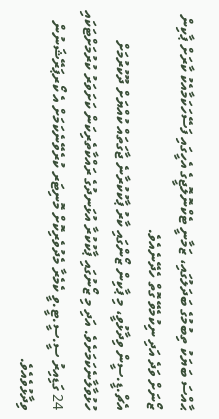ޙާއްސަ ބަޔަކު ތިބުމުގެ ބަދަލުގައި، ޒަމާނީ ޓެކްނޮލޮޖީގެ އެހީގައި ފަސޭހަކަމާއެކު ކާރަށް ޕާކިން ޒޯނަށް ވަދެ އަދި ނިކުމެވޭ ގޮތް ހެދޭނެއެވެ.
އެޗް.ޑީ.ސީން ވިދާޅުވީ، މި ޕާކިން ޒޯންގައި ކާރު ޕާކުކުރާނެ ޖާގަތައް ކުއްޔަށް ދޫކުރުމަށް ހުޅުވާލާނެކަމަށެވެ. އަދި މި ޒޯނުގައި ޕާކުކުރާ އުޅަނދުގެ ރައްކާތެރިކަން ކަށަވަރު ކުރުމަށްޓަކައި 24 ގަޑިއިރު ސީ.ސީ.ޓީ.ވީ ކެމެރާ މެދުވެރިކޮށް މޮނިޓަރ ކުރެވޭނެކަމަށް އެ ކޯރޕަރޭޝަނުން ވިދާޅުވެއެވެ.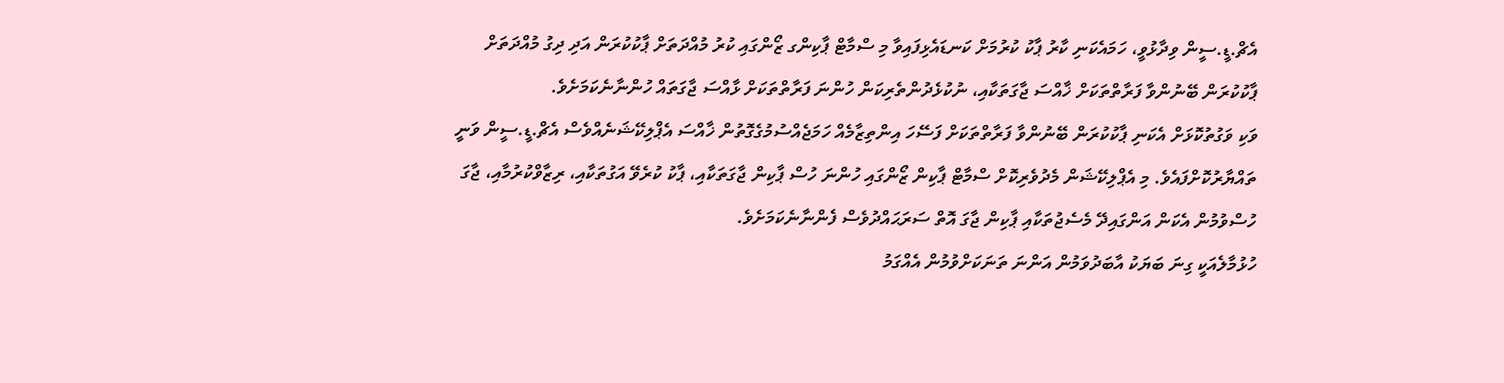އެޗް.ޑީ.ސީން ވިދާޅުވީ، ހަމައެކަނި ކާރު ޕާކު ކުރުމަށް ކަނޑައެޅިފައިވާ މި ސްމާޓް ޕާކިންގ ޒޯންގައި ކުރު މުއްދަތަށް ޕާކުކުރަން އަދި ދިގު މުއްދަތަށް ޕާކުކުރަން ބޭނުންވާ ފަރާތްތަކަށް ޚާއްސަ ޖާގަތަކާއި، ނުކުޅެދުންތެރިކަން ހުންނަ ފަރާތްތަކަށް ޅާއްސަ ޖާގަތައް ހުންނާނެކަމަށެވެ.
ވަކި ވަގުތުކޮޅަށް އެކަނި ޕާކުކުރަން ބޭނުންވާ ފަރާތްތަކަށް ފަސޭހަ އިންތިޒާމެއް ހަމަޖެއްސުމުގެގޮތުން ޚާއްސަ އެޕްލިކޭޝަނެއްވެސް އެޗް.ޑީ.ސީން ވަނީ ތައްޔާރުކޮށްފައެވެ. މި އެޕްލިކޭޝަން މެދުވެރިކޮށް ސްމާޓް ޕާކިން ޒޯންގައި ހުންނަ ހުސް ޕާކިން ޖާގަތަކާއި، ޕާކު ކުރެވޭ އަގުތަކާއި، ރިޒާވްކުރުމާއި، ޖާގަ ހުސްވުމުން އެކަން އަންގައިދޭ މެސެޖުތަކާއި ޕާކިން ޖާގަ އޮތް ސަރަޙައްދުވެސް ފެންނާނެކަމަށެވެ.
ހުޅުމާލެއަކީ ގިނަ ބަޔަކު އާބަދުވަމުން އަންނަ ތަނަކަށްވުމުން އެއްގަމު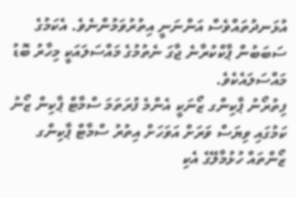އުޅަނދުތައްވެސް އަންނަނީ އިތުރުވަމުންނެވެ. އެކަމުގެ ސަބަބުން ޕާކްކުރާނެ ޖާގަ ނެތުމުގެ މައްސަލައަކީ މިހާރު ބޮޑު މައްސަލައެކެވެ.
ފިތުރޯނު ޕާކިންގ ޒޯނަކީ އެންމެ ފުރަތަމަ ސްމާޓް ޕާކިން ޒޯނު ކަމުގައި ވިޔަސް ވަރަށް އަވަހަށް އިތުރު ސްމާޓް ޕާކިންގ ޒޯންތައް ހުޅުމާލޭގެ އެކި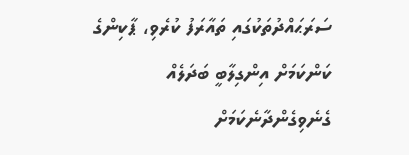ސަރަޙައްދުތަކުގައި ތައާރަފު ކުރެވި، ޕާކިންގެ ކަންކަމަށް އިންގިލާބީ ބަދަލެއް ގެނެވިގެންދާނެކަމަށް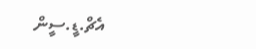އެޗް.ޑީ.ސީން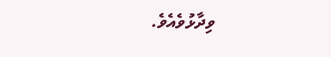ވިދާޅުވެއެވެ.